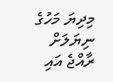މިދިޔަ މަހުގެ ނިޔަލަށް ރާއްޖެ އައި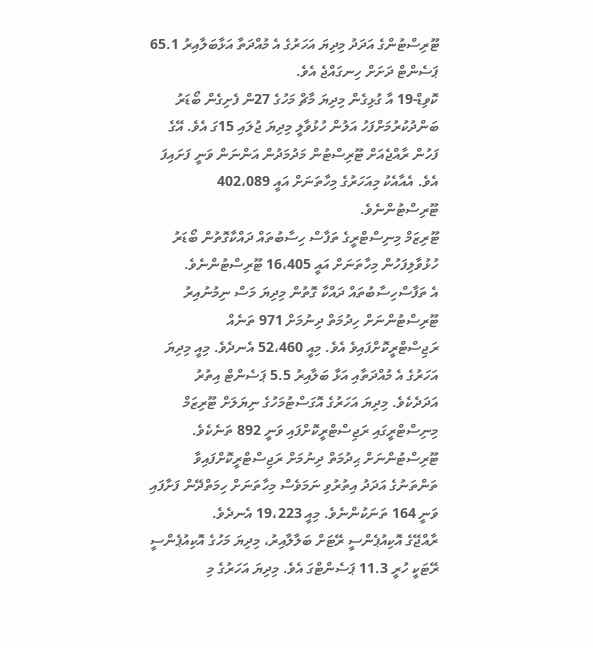ޓޫރިސްޓުންގެ އަދަދު މިދިޔަ އަހަރުގެ އެ މުއްދަތާ އަޅާބަލާއިރު 65.1 ޕަސެންޓް ދަށަށް ހިނގައްޖެ އެވެ.
ކޮވިޑް-19 އާ ގުޅިގެން މިދިޔަ މާޗް މަހުގެ 27ން ފެށިގެން ބޯޑަރު ބަންދުކުރުމަށްފަހު އަލުން ހުޅުވާލީ މިދިޔަ ޖުލައި 15ގަ އެވެ. އޭގެ ފަހުން ރާއްޖެއަށް ޓޫރިސްޓުން މަދުމަދުން އަންނަން ވަނީ ފަށައިފަ އެވެ. އެއާއެކު މިއަހަރުގެ މިހާތަނަށް އައީ 402،089 ޓޫރިސްޓުންނެވެ.
ޓޫރިޒަމް މިނިސްޓްރީގެ ތަފާސް ހިސާބުތައް ދައްކާގޮތުން ބޯޑަރު ހުޅުވާލިފަހުން މިހާތަނަށް އައީ 16،405 ޓޫރިސްޓުންނެވެ.
އެ ތަފާސްހިސާބުތައް ދައްކާ ގޮތުން މިދިޔަ މަސް ނިމުނުއިރު ޓޫރިސްޓުންނަށް ހިދުމަތް ދިނުމަށް 971 ތަނެއް ރަޖިސްޓްރީކޮށްފައިވެ އެވެ. މިއީ 52،460 އެނދެވެ. މިއީ މިދިޔަ އަހަރުގެ އެ މުއްދަތާއި އަޅާ ބަލާއިރު 5.5 ޕަސެންޓް އިތުރު އަދަދެކެވެ. މިދިޔަ އަހަރުގެ އޮގަސްޓުމަހުގެ ނިޔަލަށް ޓޫރިޒަމް މިނިސްޓްރީގައި ރަޖިސްޓްރީކޮށްފައި ވަނީ 892 ތަނެކެވެ.
ޓޫރިސްޓުންނަށް ޙިދުމަތް ދިނުމަށް ރަޖިސްޓްރީކޮށްފައިވާ ތަންތަނުގެ އަދަދު އިތުރުވި ނަމަވެސް މިހާތަނަށް ހިމަތްދޭން ފަށާފައި ވަނީ 164 ތަނަކުންނެވެ. މިއީ 19،223 އެނދެވެ.
ރާއްޖޭގެ އޮކިއުޕެންސީ ރޭޓަށް ބަލާލާއިރު، މިދިޔަ މަހުގެ އޮކިއުޕެންސީ ރޭޓަކީ ހުރީ 11.3 ޕަސެންޓްގަ އެވެ. މިދިޔަ އަހަރުގެ މި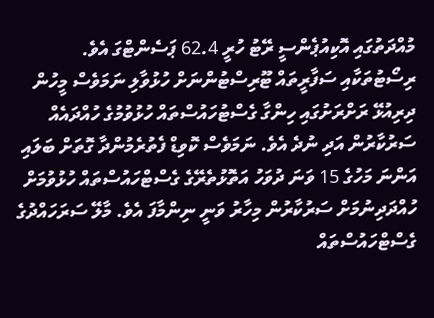މުއްދަތުގައި އޮކިއުޕެންސީ ރޭޓު ހުރީ 62.4 ޕަސެންޓްގަ އެވެ.
ރިސޯޓުތަކާއި ސަފާރީތައް ޓޫރިސްޓުންނަށް ހުޅުވާލި ނަމަވެސް މީހުން ދިރިއުޅޭ ރަށްރަށުގައި ހިންގާ ގެސްޓުހައުސްތައް ހުޅުވުމުގެ ހުއްދައެއް ސަރުކާރުން އަދި ނުދެ އެވެ. ނަމަވެސް ކޮވިޑް ފެތުރެމުންދާ ގޮތަށް ބަލައި އަންނަ މަހުގެ 15 ވަނަ ދުވަހު އަތޮޅުތެރޭގެ ގެސްޓްހައުސްތައް ހުޅުވުމަށް ހުއްދަދިނުމަށް ސަރުކާރުން މިހާރު ވަނީ ނިންމާފަ އެވެ. މާލޭ ސަރަހައްދުގެ ގެސްޓްހައުސްތައް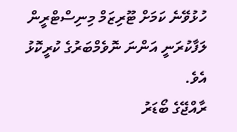ހުޅުވޭނެ ކަމަށް ޓޫރިޒަމް މިނިސްޓްރީން ލަފާކުރަނީ އަންނަ ނޮވެމްބަރުގެ ކުރީކޮޅު އެވެ.
ރާއްޖޭގެ ބޯޑަރު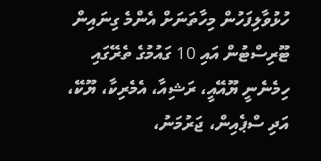ހުޅުވާލިފަހުން މިހާތަނަށް އެންމެ ގިނައިން ޓޫރިސްޓުން އައި 10 ގައުމުގެ ތެރޭގައި ހިމެނެނީ ޔޫއޭއީ، ރަޝިއާ، އެމެރިކާ، ޔޫކޭ، އަދި ސްޕެއިން، ޖަރުމަނު،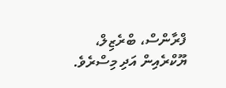ފްރާންސް، ބްރެޒިލް، ޔޫކްރެއިން އަދި މިސްރެވެ.